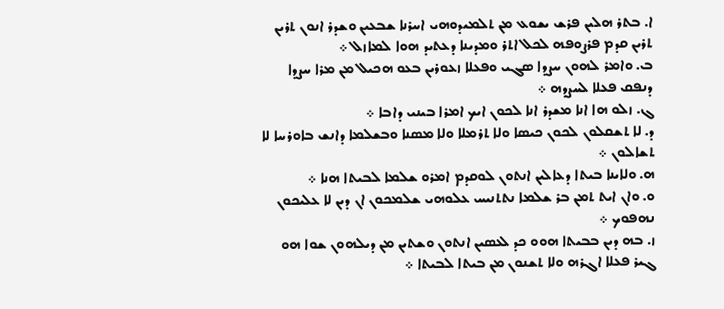ܐ. ܒܬܪ ܗܠܝܢ ܦܪܫ ܝܫܘܥ ܡܢ ܬܠܡܝܕܘܗܝ ܐܚܪܢܐ ܫܒܥܝܢ ܘܫܕܪ ܐܢܘܢ ܬܪܝܢ ܬܪܝܢ ܩܕܡ ܦܪܨܘܦܗ ܠܟܠ ܐܬܪ ܘܡܕܝܢܐ ܕܥܬܝܕ ܗܘܐ ܠܡܐܙܠ ܀
ܒ. ܘܐܡܪ ܠܗܘܢ ܚܨܕܐ ܤܓܝ ܘܦܥܠܐ ܙܥܘܪܝܢ ܒܥܘ ܗܟܝܠ ܡܢ ܡܪܐ ܚܨܕܐ ܕܢܦܩ ܦܥܠܐ ܠܚܨܕܗ ܀
ܓ. ܙܠܘ ܗܐ ܐܢܐ ܡܫܕܪ ܐܢܐ ܠܟܘܢ ܐܝܟ ܐܡܪܐ ܒܝܢܝ ܕܐܒܐ ܀
ܕ. ܠܐ ܬܫܩܠܘܢ ܠܟܘܢ ܟܝܤܐ ܘܠܐ ܬܪܡܠܐ ܘܠܐ ܡܤܢܐ ܘܒܫܠܡܐ ܕܐܢܫ ܒܐܘܪܚܐ ܠܐ ܬܫܐܠܘܢ ܀
ܗ. ܘܠܐܝܢܐ ܒܝܬܐ ܕܥܐܠܝܢ ܐܢܬܘܢ ܠܘܩܕܡ ܐܡܪܘ ܫܠܡܐ ܠܒܝܬܐ ܗܢܐ ܀
ܘ. ܘܐܢ ܐܝܬ ܬܡܢ ܒܪ ܫܠܡܐ ܢܬܬܢܝܚ ܥܠܘܗܝ ܫܠܡܟܘܢ ܐܢ ܕܝܢ ܠܐ ܥܠܝܟܘܢ ܢܗܦܘܟ ܀
ܙ. ܒܗ ܕܝܢ ܒܒܝܬܐ ܗܘܘ ܟܕ ܠܥܤܝܢ ܐܢܬܘܢ ܘܫܬܝܢ ܡܢ ܕܝܠܗܘܢ ܫܘܐ ܗܘ ܓܝܪ ܦܥܠܐ ܐܓܪܗ ܘܠܐ ܬܫܢܘܢ ܡܢ ܒܝܬܐ ܠܒܝܬܐ ܀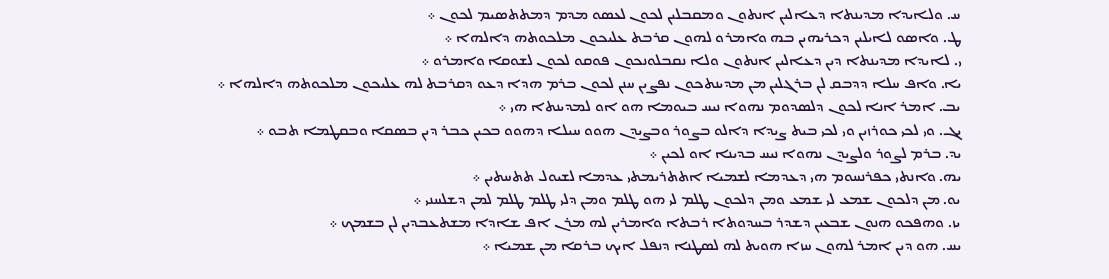ܚ. ܘܠܐܝܕܐ ܡܕܝܢܬܐ ܕܥܐܠܝܢ ܐܢܬܘܢ ܘܡܩܒܠܝܢ ܠܟܘܢ ܠܥܤܘ ܡܕܡ ܕܡܬܬܤܝܡ ܠܟܘܢ ܀
ܛ. ܘܐܤܘ ܠܐܝܠܝܢ ܕܟܪܝܗܝܢ ܒܗ ܘܐܡܪܘ ܠܗܘܢ ܩܪܒܬ ܥܠܝܟܘܢ ܡܠܟܘܬܗ ܕܐܠܗܐ ܀
ܝ. ܠܐܝܕܐ ܡܕܝܢܬܐ ܕܝܢ ܕܥܐܠܝܢ ܐܢܬܘܢ ܘܠܐ ܢܩܒܠܘܢܟܘܢ ܦܘܩܘ ܠܟܘܢ ܠܫܘܩܐ ܘܐܡܪܘ ܀
ܝܐ. ܘܐܦ ܚܠܐ ܕܕܒܩ ܠܢ ܒܪܓܠܝܢ ܡܢ ܡܕܝܢܬܟܘܢ ܢܦܨܝܢ ܚܢܢ ܠܟܘܢ ܒܪܡ ܗܕܐ ܕܥܘ ܕܩܪܒܬ ܠܗ ܥܠܝܟܘܢ ܡܠܟܘܬܗ ܕܐܠܗܐ ܀
ܝܒ. ܐܡܪ ܐܢܐ ܠܟܘܢ ܕܠܤܕܘܡ ܢܗܘܐ ܢܝܚ ܒܝܘܡܐ ܗܘ ܐܘ ܠܡܕܝܢܬܐ ܗܝ ܀
ܝܓ. ܘܝ ܠܟܝ ܟܘܪܙܝܢ ܘܝ ܠܟܝ ܒܝܬ ܨܝܕܐ ܕܐܠܘ ܒܨܘܪ ܘܒܨܝܕܢ ܗܘܘ ܚܝܠܐ ܕܗܘܘ ܒܟܝܢ ܟܒܪ ܕܝܢ ܒܤܩܐ ܘܒܩܛܡܐ ܬܒܘ ܀
ܝܕ. ܒܪܡ ܠܨܘܪ ܘܠܨܝܕܢ ܢܗܘܐ ܢܝܚ ܒܕܝܢܐ ܐܘ ܠܟܝܢ ܀
ܝܗ. ܘܐܢܬܝ ܟܦܪܢܚܘܡ ܗܝ ܕܥܕܡܐ ܠܫܡܝܐ ܐܬܬܪܝܡܬܝ ܥܕܡܐ ܠܫܝܘܠ ܬܬܚܬܝܢ ܀
ܝܘ. ܡܢ ܕܠܟܘܢ ܫܡܥ ܠܝ ܫܡܥ ܘܡܢ ܕܠܟܘܢ ܛܠܡ ܠܝ ܗܘ ܛܠܡ ܘܡܢ ܕܠܝ ܛܠܡ ܛܠܡ ܠܡܢ ܕܫܠܚܢܝ ܀
ܝܙ. ܘܗܦܟܘ ܗܢܘܢ ܫܒܥܝܢ ܕܫܕܪ ܒܚܕܘܬܐ ܪܒܬܐ ܘܐܡܪܝܢ ܠܗ ܡܪܢ ܐܦ ܫܐܕܐ ܡܫܬܥܒܕܝܢ ܠܢ ܒܫܡܟ ܀
ܝܚ. ܗܘ ܕܝܢ ܐܡܪ ܠܗܘܢ ܚܙܐ ܗܘܝܬ ܠܗ ܠܤܛܢܐ ܕܢܦܠ ܐܝܟ ܒܪܩܐ ܡܢ ܫܡܝܐ ܀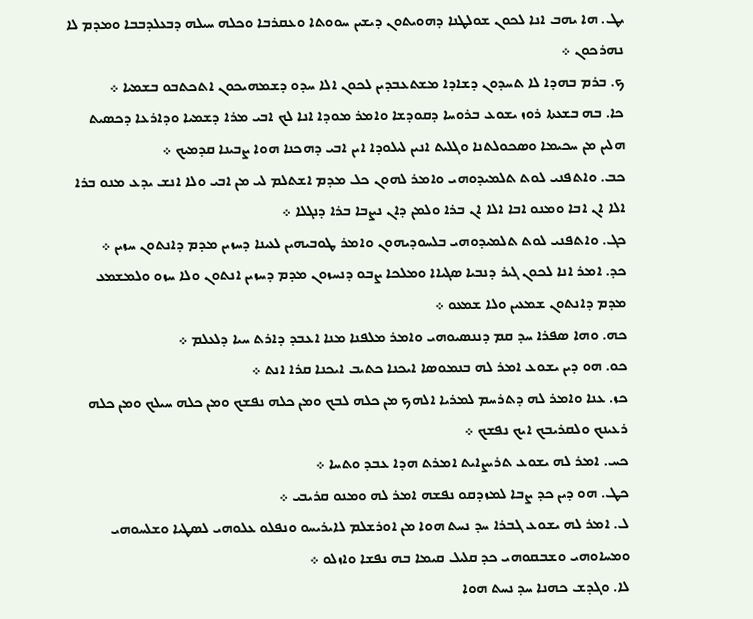ܝܛ. ܗܐ ܝܗܒ ܐܢܐ ܠܟܘܢ ܫܘܠܛܢܐ ܕܗܘܝܬܘܢ ܕܝܫܝܢ ܚܘܘܬܐ ܘܥܩܪܒܐ ܘܟܠܗ ܚܝܠܗ ܕܒܥܠܕܒܒܐ ܘܡܕܡ ܠܐ ܢܗܪܟܘܢ ܀
ܟ. ܒܪܡ ܒܗܕܐ ܠܐ ܬܚܕܘܢ ܕܫܐܕܐ ܡܫܬܥܒܕܝܢ ܠܟܘܢ ܐܠܐ ܚܕܘ ܕܫܡܗܝܟܘܢ ܐܬܟܬܒܘ ܒܫܡܝܐ ܀
ܟܐ. ܒܗ ܒܫܥܬܐ ܪܘܙ ܝܫܘܥ ܒܪܘܚܐ ܕܩܘܕܫܐ ܘܐܡܪ ܡܘܕܐ ܐܢܐ ܠܟ ܐܒܝ ܡܪܐ ܕܫܡܝܐ ܘܕܐܪܥܐ ܕܟܤܝܬ ܗܠܝܢ ܡܢ ܚܟܝܡܐ ܘܤܟܘܠܬܢܐ ܘܓܠܝܬ ܐܢܝܢ ܠܝܠܘܕܐ ܐܝܢ ܐܒܝ ܕܗܟܢܐ ܗܘܐ ܨܒܝܢܐ ܩܕܡܝܟ ܀
ܟܒ. ܘܐܬܦܢܝ ܠܘܬ ܬܠܡܝܕܘܗܝ ܘܐܡܪ ܠܗܘܢ ܟܠ ܡܕܡ ܐܫܬܠܡ ܠܝ ܡܢ ܐܒܝ ܘܠܐ ܐܢܫ ܝܕܥ ܡܢܘ ܒܪܐ ܐܠܐ ܐܢ ܐܒܐ ܘܡܢܘ ܐܒܐ ܐܠܐ ܐܢ ܒܪܐ ܘܠܡܢ ܕܐܢ ܢܨܒܐ ܒܪܐ ܕܢܓܠܐ ܀
ܟܓ. ܘܐܬܦܢܝ ܠܘܬ ܬܠܡܝܕܘܗܝ ܒܠܚܘܕܝܗܘܢ ܘܐܡܪ ܛܘܒܝܗܝܢ ܠܥܝܢܐ ܕܚܙܝܢ ܡܕܡ ܕܐܢܬܘܢ ܚܙܝܢ ܀
ܟܕ. ܐܡܪ ܐܢܐ ܠܟܘܢ ܓܝܪ ܕܢܒܝܐ ܤܓܝܐܐ ܘܡܠܟܐ ܨܒܘ ܕܢܚܙܘܢ ܡܕܡ ܕܚܙܝܢ ܐܢܬܘܢ ܘܠܐ ܚܙܘ ܘܠܡܫܡܥ ܡܕܡ ܕܐܢܬܘܢ ܫܡܥܝܢ ܘܠܐ ܫܡܥܘ ܀
ܟܗ. ܘܗܐ ܤܦܪܐ ܚܕ ܩܡ ܕܢܢܤܝܘܗܝ ܘܐܡܪ ܡܠܦܢܐ ܡܢܐ ܐܥܒܕ ܕܐܪܬ ܚܝܐ ܕܠܥܠܡ ܀
ܟܘ. ܗܘ ܕܝܢ ܝܫܘܥ ܐܡܪ ܠܗ ܒܢܡܘܤܐ ܐܝܟܢܐ ܟܬܝܒ ܐܝܟܢܐ ܩܪܐ ܐܢܬ ܀
ܟܙ. ܥܢܐ ܘܐܡܪ ܠܗ ܕܬܪܚܡ ܠܡܪܝܐ ܐܠܗܟ ܡܢ ܟܠܗ ܠܒܟ ܘܡܢ ܟܠܗ ܢܦܫܟ ܘܡܢ ܟܠܗ ܚܝܠܟ ܘܡܢ ܟܠܗ ܪܥܝܢܟ ܘܠܩܪܝܒܟ ܐܝܟ ܢܦܫܟ ܀
ܟܚ. ܐܡܪ ܠܗ ܝܫܘܥ ܬܪܝܨܐܝܬ ܐܡܪܬ ܗܕܐ ܥܒܕ ܘܬܚܐ ܀
ܟܛ. ܗܘ ܕܝܢ ܟܕ ܨܒܐ ܠܡܙܕܩܘ ܢܦܫܗ ܐܡܪ ܠܗ ܘܡܢܘ ܩܪܝܒܝ ܀
ܠ. ܐܡܪ ܠܗ ܝܫܘܥ ܓܒܪܐ ܚܕ ܢܚܬ ܗܘܐ ܡܢ ܐܘܪܫܠܡ ܠܐܝܪܝܚܘ ܘܢܦܠܘ ܥܠܘܗܝ ܠܤܛܝܐ ܘܫܠܚܘܗܝ ܘܡܚܐܘܗܝ ܘܫܒܩܘܗܝ ܟܕ ܩܠܝܠ ܩܝܡܐ ܒܗ ܢܦܫܐ ܘܐܙܠܘ ܀
ܠܐ. ܘܓܕܫ ܟܗܢܐ ܚܕ ܢܚܬ ܗܘܐ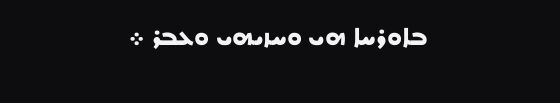ܒܐܘܪܚܐ ܗܝ ܘܚܙܝܗܝ ܘܥܒܪ ܀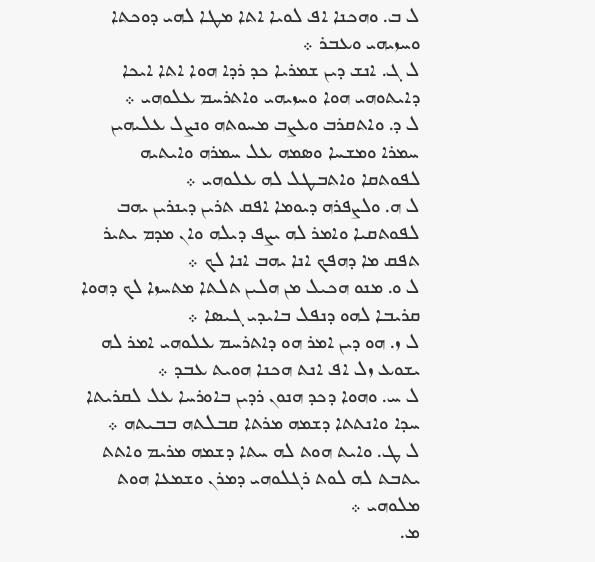ܠ ܒ. ܘܗܟܢܐ ܐܦ ܠܘܝܐ ܐܬܐ ܡܛܐ ܠܗܝ ܕܘܟܬܐ ܘܚܙܝܗܝ ܘܥܒܪ ܀
ܠ ܓ. ܐܢܫ ܕܝܢ ܫܡܪܝܐ ܟܕ ܪܕܐ ܗܘܐ ܐܬܐ ܐܝܟܐ ܕܐܝܬܘܗܝ ܗܘܐ ܘܚܙܝܗܝ ܘܐܬܪܚܡ ܥܠܘܗܝ ܀
ܠ ܕ. ܘܐܬܩܪܒ ܘܥܨܒ ܡܚܘܬܗ ܘܢܨܠ ܥܠܝܗܝܢ ܚܡܪܐ ܘܡܫܚܐ ܘܤܡܗ ܥܠ ܚܡܪܗ ܘܐܝܬܝܗ ܠܦܘܬܩܐ ܘܐܬܒܛܠ ܠܗ ܥܠܘܗܝ ܀
ܠ ܗ. ܘܠܨܦܪܗ ܕܝܘܡܐ ܐܦܩ ܬܪܝܢ ܕܝܢܪܝܢ ܝܗܒ ܠܦܘܬܩܝܐ ܘܐܡܪ ܠܗ ܝܨܦ ܕܝܠܗ ܘܐܢ ܡܕܡ ܝܬܝܪ ܬܦܩ ܡܐ ܕܗܦܟ ܐܢܐ ܝܗܒ ܐܢܐ ܠܟ ܀
ܠ ܘ. ܡܢܘ ܗܟܝܠ ܡܢ ܗܠܝܢ ܬܠܬܐ ܡܬܚܙܐ ܠܟ ܕܗܘܐ ܩܪܝܒܐ ܠܗܘ ܕܢܦܠ ܒܐܝܕܝ ܓܝܤܐ ܀
ܠ ܙ. ܗܘ ܕܝܢ ܐܡܪ ܗܘ ܕܐܬܪܚܡ ܥܠܘܗܝ ܐܡܪ ܠܗ ܝܫܘܥ ܙܠ ܐܦ ܐܢܬ ܗܟܢܐ ܗܘܝܬ ܥܒܕ ܀
ܠ ܚ. ܘܗܘܐ ܕܟܕ ܗܢܘܢ ܪܕܝܢ ܒܐܘܪܚܐ ܥܠ ܠܩܪܝܬܐ ܚܕܐ ܘܐܢܬܬܐ ܕܫܡܗ ܡܪܬܐ ܩܒܠܬܗ ܒܒܝܬܗ ܀
ܠ ܛ. ܘܐܝܬ ܗܘܬ ܠܗ ܚܬܐ ܕܫܡܗ ܡܪܝܡ ܘܐܬܬ ܝܬܒܬ ܠܗ ܠܘܬ ܪܓܠܘܗܝ ܕܡܪܢ ܘܫܡܥܐ ܗܘܬ ܡܠܘܗܝ ܀
ܡ.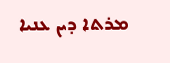ܡܪܬܐ ܕܝܢ ܥܢܝܐ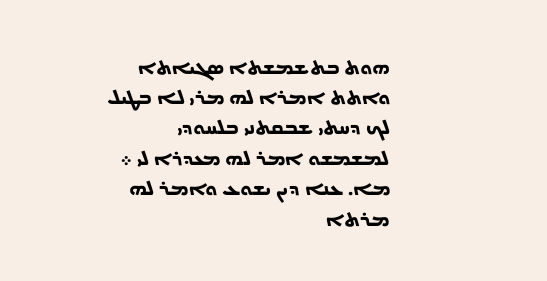ܗܘܬ ܒܬܫܡܫܬܐ ܤܓܝܐܬܐ ܘܐܬܬ ܐܡܪܐ ܠܗ ܡܪܝ ܠܐ ܒܛܝܠ ܠܟ ܕܚܬܝ ܫܒܩܬܢܝ ܒܠܚܘܕܝ ܠܡܫܡܫܘ ܐܡܪ ܠܗ ܡܥܕܪܐ ܠܝ ܀
ܡܐ. ܥܢܐ ܕܝܢ ܝܫܘܥ ܘܐܡܪ ܠܗ ܡܪܬܐ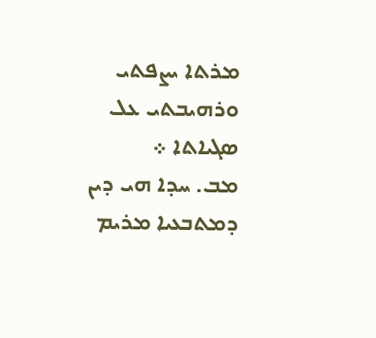ܡܪܬܐ ܝܨܦܬܝ ܘܪܗܝܒܬܝ ܥܠ ܤܓܝܐܬܐ ܀
ܡܒ. ܚܕܐ ܗܝ ܕܝܢ ܕܡܬܒܥܝܐ ܡܪܝܡ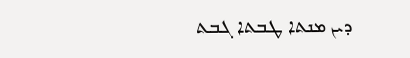ܕܝܢ ܡܢܬܐ ܛܒܬܐ ܓܒܬ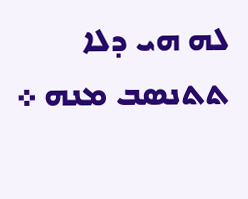ܠܗ ܗܝ ܕܠܐ ܬܬܢܤܒ ܡܢܗ ܀